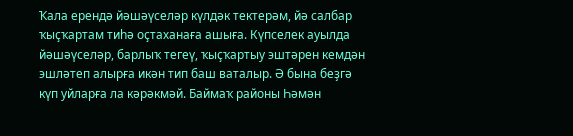Ҡала ерендә йәшәүселәр күлдәк тектерәм, йә салбар ҡыҫҡартам тиһә оҫтаханаға ашыға. Күпселек ауылда йәшәүселәр, барлыҡ тегеү, ҡыҫҡартыу эштәрен кемдән эшләтеп алырға икән тип баш ваталыр. Ә бына беҙгә күп уйларға ла кәрәкмәй. Баймаҡ районы Һәмән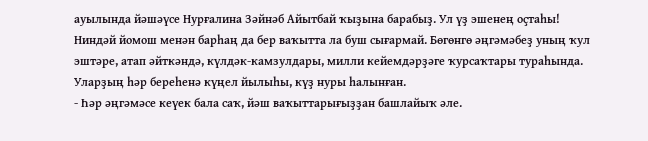ауылында йәшәүсе Нурғалина Зәйнәб Айытбай ҡыҙына барабыҙ. Ул үҙ эшенең оҫтаһы! Ниндәй йомош менән барһаң да бер ваҡытта ла буш сығармай. Бөгөнгө әңгәмәбеҙ уның ҡул эштәре, атап әйткәндә, күлдәк-камзулдары, милли кейемдәрҙәге ҡурсаҡтары тураһында. Уларҙың һәр береһенә күңел йылыһы, күҙ нуры һалынған.
- Һәр әңгәмәсе кеүек бала саҡ, йәш ваҡыттарығыҙҙан башлайыҡ әле.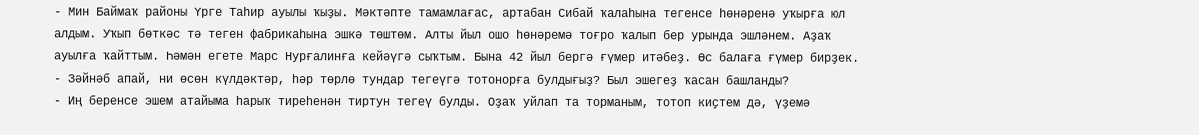- Мин Баймаҡ районы Үрге Таһир ауылы ҡыҙы. Мәктәпте тамамлағас, артабан Сибай ҡалаһына тегенсе һөнәренә уҡырға юл алдым. Уҡып бөткәс тә теген фабрикаһына эшкә төштөм. Алты йыл ошо һөнәремә тоғро ҡалып бер урында эшләнем. Аҙаҡ ауылға ҡайттым. Һәмән егете Марс Нурғалинға кейәүгә сыҡтым. Бына 42 йыл бергә ғүмер итәбеҙ. Өс балаға ғүмер бирҙек.
- Зәйнәб апай, ни өсөн күлдәктәр, һәр төрлө тундар тегеүгә тотонорға булдығыҙ? Был эшегеҙ ҡасан башланды?
- Иң беренсе эшем атайыма һарыҡ тиреһенән тиртун тегеү булды. Оҙаҡ уйлап та торманым, тотоп киҫтем дә, үҙемә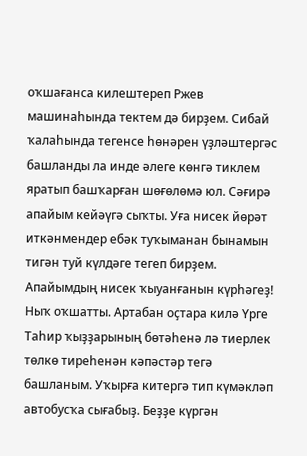оҡшағанса килештереп Ржев машинаһында тектем дә бирҙем. Сибай ҡалаһында тегенсе һөнәрен үҙләштергәс башланды ла инде әлеге көнгә тиклем яратып башҡарған шөғөлөмә юл. Сәғирә апайым кейәүгә сыҡты. Уға нисек йөрәт иткәнмендер ебәк туҡыманан бынамын тигән туй күлдәге тегеп бирҙем. Апайымдың нисек ҡыуанғанын күрһәгеҙ! Ныҡ оҡшатты. Артабан оҫтара килә Үрге Таһир ҡыҙҙарының бөтәһенә лә тиерлек төлкө тиреһенән кәпәстәр тегә башланым. Уҡырға китергә тип күмәкләп автобусҡа сығабыҙ. Беҙҙе күргән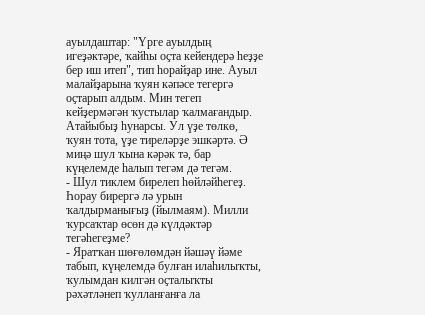ауылдаштар: "Үрге ауылдың игеҙәктәре, ҡайһы оҫта кейендерә һеҙҙе бер иш итеп", тип һорайҙар ине. Ауыл малайҙарына ҡуян кәпәсе тегергә оҫтарып алдым. Мин тегеп кейҙермәгән ҡустылар ҡалмағандыр. Атайыбыҙ һунарсы. Ул үҙе төлкө, ҡуян тота, үҙе тиреләрҙе эшкәртә. Ә миңә шул ҡына кәрәк тә, бар күңелемде һалып тегәм дә тегәм.
- Шул тиклем бирелеп һөйләйһегеҙ. Һорау бирергә лә урын ҡалдырманығыҙ (йылмаям). Милли ҡурсаҡтар өсөн дә күлдәктәр тегәһегеҙме?
- Яратҡан шөғөлөмдән йәшәү йәме табып, күңелемдә булған илаһилыҡты, ҡулымдан килгән оҫталыҡты рәхәтләнеп ҡулланғанға ла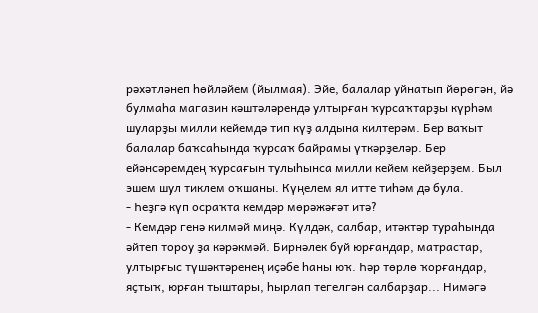рәхәтләнеп һөйләйем (йылмая). Эйе, балалар уйнатып йөрөгән, йә булмаһа магазин кәштәләрендә ултырған ҡурсаҡтарҙы күрһәм шуларҙы милли кейемдә тип күҙ алдына килтерәм. Бер ваҡыт балалар баҡсаһында ҡурсаҡ байрамы үткәрҙеләр. Бер ейәнсәремдең ҡурсағын тулыһынса милли кейем кейҙерҙем. Был эшем шул тиклем оҡшаны. Күңелем ял итте тиһәм дә була.
- Һеҙгә күп осраҡта кемдәр мөрәжәғәт итә?
- Кемдәр генә килмәй миңә. Күлдәк, салбар, итәктәр тураһында әйтеп тороу ҙа кәрәкмәй. Бирнәлек буй юрғандар, матрастар, ултырғыс түшәктәренең иҫәбе һаны юҡ. Һәр төрлө ҡорғандар, яҫтыҡ, юрған тыштары, һырлап тегелгән салбарҙар... Нимәгә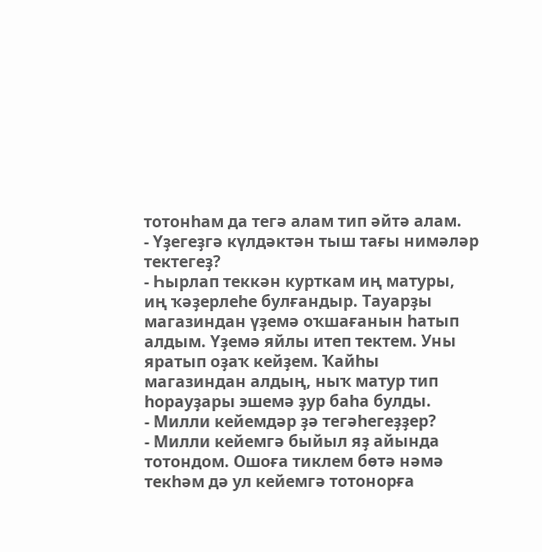тотонһам да тегә алам тип әйтә алам.
- Үҙегеҙгә күлдәктән тыш тағы нимәләр тектегеҙ?
- Һырлап теккән курткам иң матуры, иң ҡәҙерлеһе булғандыр. Тауарҙы магазиндан үҙемә оҡшағанын һатып алдым. Үҙемә яйлы итеп тектем. Уны яратып оҙаҡ кейҙем. Ҡайһы магазиндан алдың, ныҡ матур тип һорауҙары эшемә ҙур баһа булды.
- Милли кейемдәр ҙә тегәһегеҙҙер?
- Милли кейемгә быйыл яҙ айында тотондом. Ошоға тиклем бөтә нәмә текһәм дә ул кейемгә тотонорға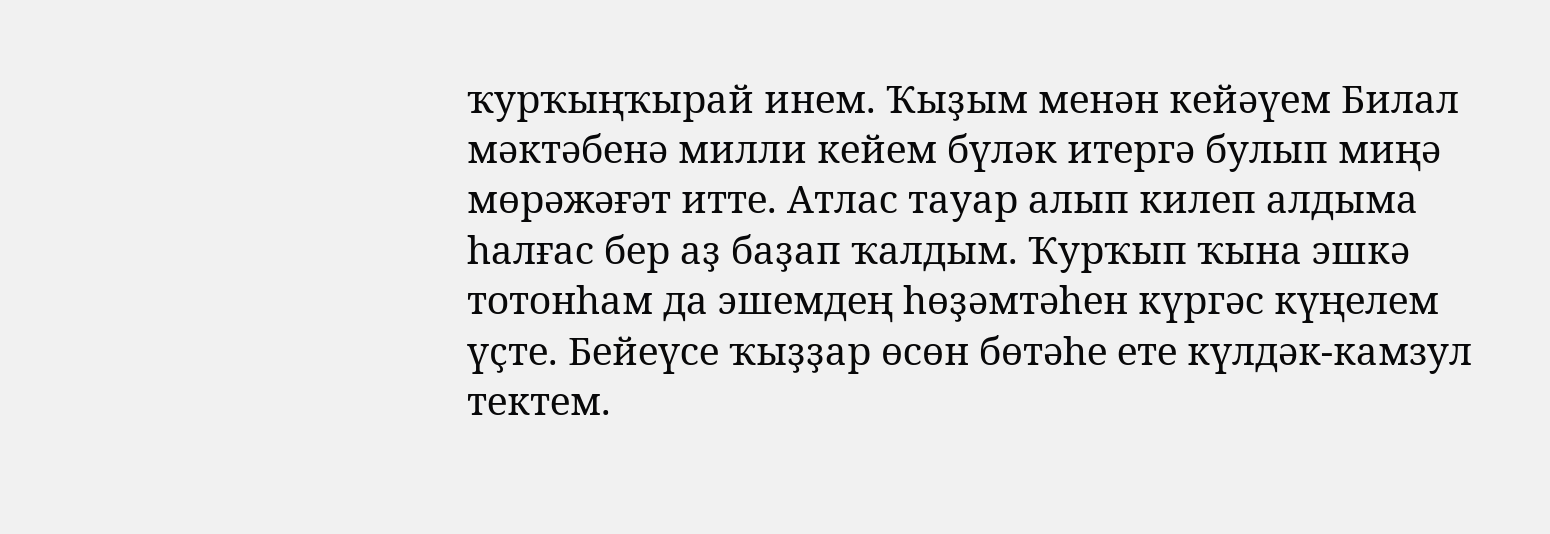ҡурҡыңҡырай инем. Ҡыҙым менән кейәүем Билал мәктәбенә милли кейем бүләк итергә булып миңә мөрәжәғәт итте. Атлас тауар алып килеп алдыма һалғас бер аҙ баҙап ҡалдым. Ҡурҡып ҡына эшкә тотонһам да эшемдең һөҙәмтәһен күргәс күңелем үҫте. Бейеүсе ҡыҙҙар өсөн бөтәһе ете күлдәк-камзул тектем.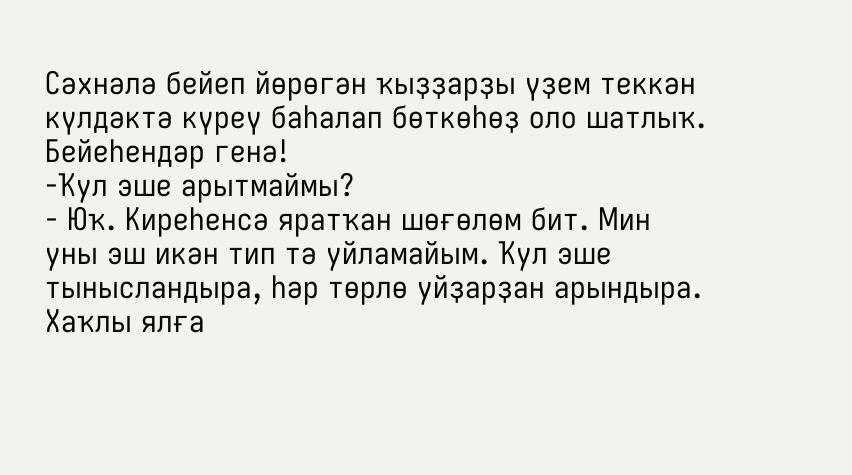Сәхнәлә бейеп йөрөгән ҡыҙҙарҙы үҙем теккән күлдәктә күреү баһалап бөткөһөҙ оло шатлыҡ. Бейеһендәр генә!
-Ҡул эше арытмаймы?
- Юҡ. Киреһенсә яратҡан шөғөлөм бит. Мин уны эш икән тип тә уйламайым. Ҡул эше тынысландыра, һәр төрлө уйҙарҙан арындыра. Хаҡлы ялға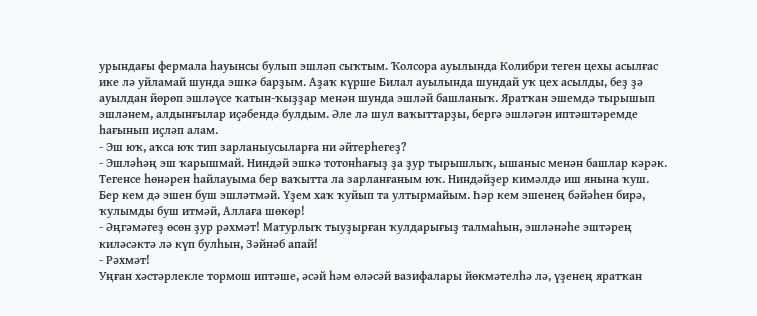урындағы фермала һауынсы булып эшләп сыҡтым. Ҡолсора ауылында Колибри теген цехы асылғас ике лә уйламай шунда эшкә барҙым. Аҙаҡ күрше Билал ауылында шундай уҡ цех асылды, беҙ ҙә ауылдан йөрөп эшләүсе ҡатын-ҡыҙҙар менән шунда эшләй башланыҡ. Яратҡан эшемдә тырышып эшләнем, алдынғылар иҫәбендә булдым. Әле лә шул ваҡыттарҙы, бергә эшләгән иптәштәремде һағынып иҫләп алам.
- Эш юҡ, аҡса юҡ тип зарланыусыларға ни әйтерһегеҙ?
- Эшләһәң эш ҡарышмай. Ниндәй эшкә тотонһағыҙ ҙа ҙур тырышлыҡ, ышаныс менән башлар кәрәк. Тегенсе һөнәрен һайлауыма бер ваҡытта ла зарланғаным юҡ. Ниндәйҙер кимәлдә иш янына ҡуш. Бер кем дә эшен буш эшләтмәй. Үҙем хаҡ ҡуйып та ултырмайым. Һәр кем эшенең бәйәһен бирә, ҡулымды буш итмәй, Аллаға шөкөр!
- Әңгәмәгеҙ өсөн ҙур рәхмәт! Матурлыҡ тыуҙырған ҡулдарығыҙ талмаһын, эшләнәһе эштәрең киләсәктә лә күп булһын, Зәйнәб апай!
- Рәхмәт!
Уңған хәстәрлекле тормош иптәше, әсәй һәм өләсәй вазифалары йөкмәтелһә лә, үҙенең яратҡан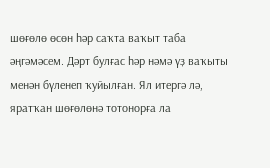шөғөлө өсөн һәр саҡта ваҡыт таба әңгәмәсем. Дәрт булғас һәр нәмә үҙ ваҡыты менән бүленеп ҡуйылған. Ял итергә лә, яратҡан шөғөлөнә тотонорға ла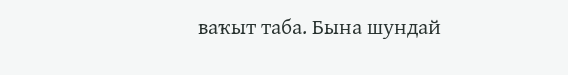ваҡыт таба. Бына шундай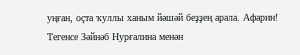уңған, оҫта ҡуллы ханым йәшәй беҙҙең арала. Афарин!
Тегенсе Зәйнәб Нурғалина менән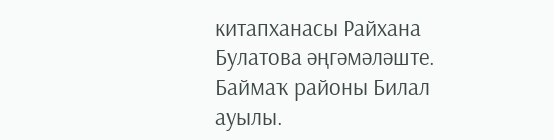китапханасы Райхана Булатова әңгәмәләште.
Баймаҡ районы Билал ауылы.